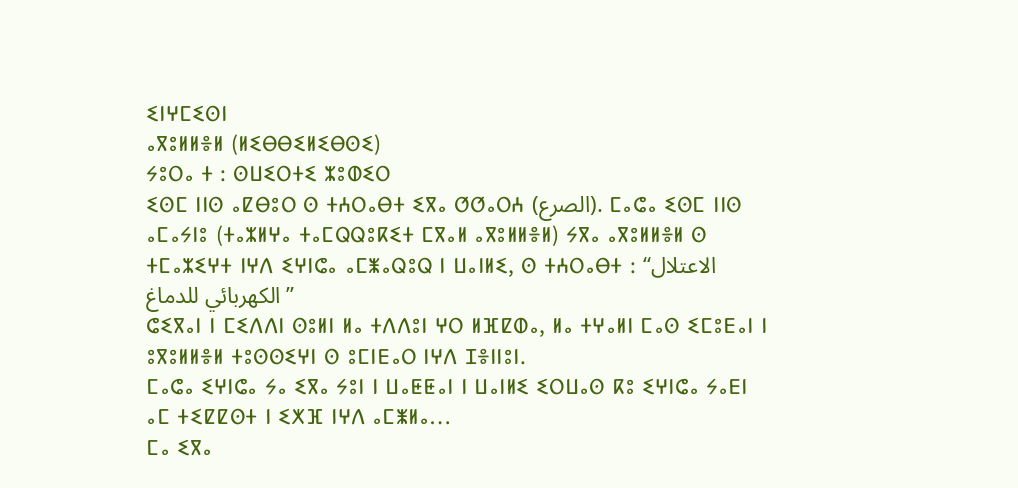ⵉⵏⵖⵎⵉⵙⵏ
ⴰⴳⵓⵍⵍⴻⵍ (ⵍⵉⴱⴱⵉⵍⵉⴱⵙⵉ)
ⵢⵓⵔⴰ ⵜ : ⵙⵡⵉⵔⵜⵉ ⵣⵓⵀⵉⵔ
ⵉⵙⵎ ⵏⵏⵙ ⴰⵇⴱⵓⵔ ⵙ ⵜⵄⵔⴰⴱⵜ ⵉⴳⴰ ⵚⵚⴰⵔⵄ (الصرع). ⵎⴰⵛⴰ ⵉⵙⵎ ⵏⵏⵙ ⴰⵎⴰⵢⵏⵓ (ⵜⴰⵣⵍⵖⴰ ⵜⴰⵎⵕⵕⵓⴽⵉⵜ ⵎⴳⴰⵍ ⴰⴳⵓⵍⵍⴻⵍ) ⵢⴳⴰ ⴰⴳⵓⵍⵍⴻⵍ ⵙ ⵜⵎⴰⵣⵉⵖⵜ ⵏⵖⴷ ⵉⵖⵏⵛⴰ ⴰⵎⵥⴰⵕⵓⵕ ⵏ ⵡⴰⵏⵍⵉ, ⵙ ⵜⵄⵔⴰⴱⵜ : “الاعتلال الكهربائي للدماغ”
ⵛⵉⴳⴰⵏ ⵏ ⵎⵉⴷⴷⵏ ⵙⵓⵍⵏ ⵍⴰ ⵜⴷⴷⵓⵏ ⵖⵔ ⵍⴼⵇⵀⴰ, ⵍⴰ ⵜⵖⴰⵍⵏ ⵎⴰⵙ ⵉⵎⵓⴹⴰⵏ ⵏ ⵓⴳⵓⵍⵍⴻⵍ ⵜⵓⵙⵙⵉⵖⵏ ⵙ ⵓⵎⵏⴹⴰⵔ ⵏⵖⴷ ⵊⴻⵏⵏⵓⵏ.
ⵎⴰⵛⴰ ⵉⵖⵏⵛⴰ ⵢⴰ ⵉⴳⴰ ⵢⵓⵏ ⵏ ⵡⴰⵟⵟⴰⵏ ⵏ ⵡⴰⵏⵍⵉ ⵉⵔⵡⴰⵙ ⴽⵓ ⵉⵖⵏⵛⴰ ⵢⴰⴹⵏ ⴰⵎ ⵜⵉⵇⵇⵙⵜ ⵏ ⵉⵅⴼ ⵏⵖⴷ ⴰⵎⵥⵍⴰ…
ⵎⴰ ⵉⴳⴰ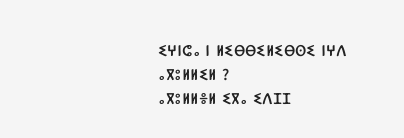ⵉⵖⵏⵛⴰ ⵏ ⵍⵉⴱⴱⵉⵍⵉⴱⵙⵉ ⵏⵖⴷ ⴰⴳⵓⵍⵍⵉⵍ ?
ⴰⴳⵓⵍⵍⴻⵍ ⵉⴳⴰ ⵉⴷⵊⵊ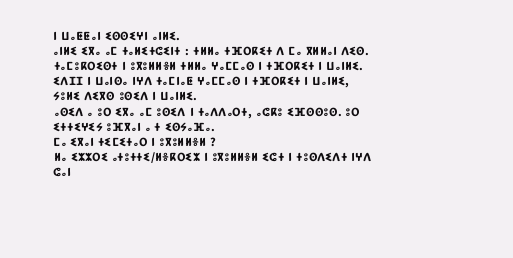ⵏ ⵡⴰⵟⵟⴰⵏ ⵉⵙⵙⵉⵖⵏ ⴰⵏⵍⵉ.
ⴰⵏⵍⵉ ⵉⴳⴰ ⴰⵎ ⵜⴰⵍⵉⵜⵛⵉⵏⵜ : ⵜⵍⵍⴰ ⵜⴼⵔⴽⵉⵜ ⴷ ⵎⴰ ⴳⵍⵍⴰⵏ ⴷⵉⵙ.
ⵜⴰⵎⵓⴽⵔⵉⵙⵜ ⵏ ⵓⴳⵓⵍⵍⴻⵍ ⵜⵍⵍⴰ ⵖⴰⵎⵎⴰⵙ ⵏ ⵜⴼⵔⴽⵉⵜ ⵏ ⵡⴰⵏⵍⵉ.
ⵉⴷⵊⵊ ⵏ ⵡⴰⵏⵙⴰ ⵏⵖⴷ ⵜⴰⵎⵏⴰⵟ ⵖⴰⵎⵎⴰⵙ ⵏ ⵜⴼⵔⴽⵉⵜ ⵏ ⵡⴰⵏⵍⵉ, ⵢⵓⵍⵉ ⴷⵉⴳⵙ ⵓⵙⵉⴷ ⵏ ⵡⴰⵏⵍⵉ.
ⴰⵙⵉⴷ ⴰ ⵓⵔ ⵉⴳⴰ ⴰⵎ ⵓⵙⵉⴷ ⵏ ⵜⴰⴷⴷⴰⵔⵜ, ⴰⵛⴽⵓ ⵉⴼⵙⵙⵓⵙ. ⵓⵔ ⵉⵜⵜⵉⵖⵉⵢ ⵓⴼⴳⴰⵏ ⴰ ⵜ ⵉⵙⵢⴰⴼⴰ.
ⵎⴰ ⵉⴳⴰⵏ ⵜⵉⵎⵉⵜⴰⵔ ⵏ ⵓⴳⵓⵍⵍⴻⵍ ?
ⵍⴰ ⵉⵣⵣⵔⵉ ⴰⵜⵓⵜⵜⵉ/ⵍⴻⴽⵔⵉⵣ ⵏ ⵓⴳⵓⵍⵍⴻⵍ ⵉⵛⵜ ⵏ ⵜⵓⵙⴷⵉⴷⵜ ⵏⵖⴷ ⵛⴰⵏ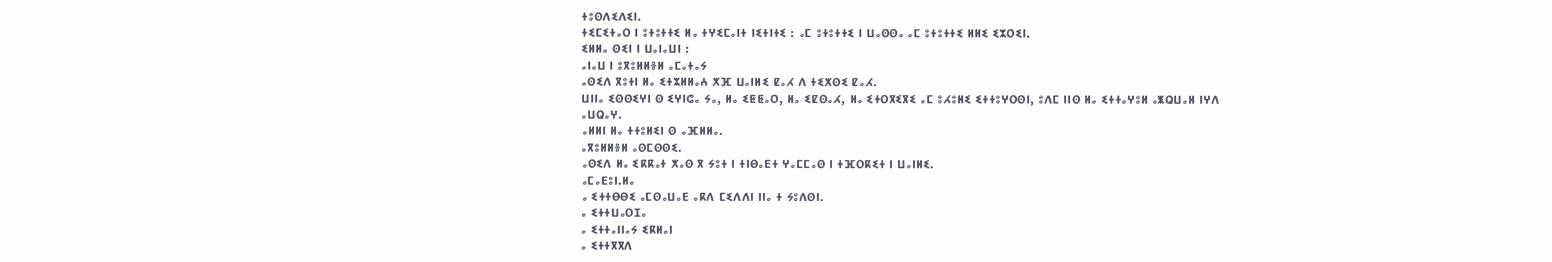ⵜⵓⵙⴷⵉⴷⵉⵏ.
ⵜⵉⵎⵉⵜⴰⵔ ⵏ ⵓⵜⵓⵜⵜⵉ ⵍⴰ ⵜⵖⵉⵎⴰⵏⵜ ⵏⵉⵜⵏⵜⵉ : ⴰⵎ ⵓⵜⵓⵜⵜⵉ ⵏ ⵡⴰⵙⵙⴰ ⴰⵎ ⵓⵜⵓⵜⵜⵉ ⵍⵍⵉ ⵉⵣⵔⵉⵏ.
ⵉⵍⵍⴰ ⵙⵉⵏ ⵏ ⵡⴰⵏⴰⵡⵏ :
ⴰⵏⴰⵡ ⵏ ⵓⴳⵓⵍⵍⴻⵍ ⴰⵎⴰⵜⴰⵢ
ⴰⵙⵉⴷ ⴳⵓⵜⵏ ⵍⴰ ⵉⵜⵣⵍⵍⴰⵄ ⵅⴼ ⵡⴰⵏⵍⵉ ⵇⴰⵃ ⴷ ⵜⵉⵅⵙⵉ ⵇⴰⵃ.
ⵡⵏⵏⴰ ⵉⵙⵙⵉⵖⵏ ⵙ ⵉⵖⵏⵛⴰ ⵢⴰ, ⵍⴰ ⵉⵟⵟⴰⵔ, ⵍⴰ ⵉⵇⵙⴰⵃ, ⵍⴰ ⵉⵜⵔⴳⵉⴳⵉ ⴰⵎ ⵓⵃⵓⵍⵉ ⵉⵜⵜⵓⵖⵔⵙⵏ, ⵓⴷⵎ ⵏⵏⵙ ⵍⴰ ⵉⵜⵜⴰⵖⵓⵍ ⴰⵥⵕⵡⴰⵍ ⵏⵖⴷ ⴰⵡⵕⴰⵖ.
ⴰⵍⵍⵏ ⵍⴰ ⵜⵜⵓⵍⵉⵏ ⵙ ⴰⴼⵍⵍⴰ.
ⴰⴳⵓⵍⵍⴻⵍ ⴰⵙⵎⵙⵙⵉ.
ⴰⵙⵉⴷ ⵍⴰ ⵉⴽⴽⴰⵜ ⵅⴰⵙ ⴳ ⵢⵓⵜ ⵏ ⵜⵏⴱⴰⴹⵜ ⵖⴰⵎⵎⴰⵙ ⵏ ⵜⴼⵔⴽⵉⵜ ⵏ ⵡⴰⵏⵍⵉ.
ⴰⵎⴰⴹⵓⵏ.ⵍⴰ
ⴰ ⵉⵜⵜⴱⴱⵉ ⴰⵎⵙⴰⵡⴰⴹ ⴰⴽⴷ ⵎⵉⴷⴷⵏ ⵏⵏⴰ ⵜ ⵢⵓⴷⵙⵏ.
ⴰ ⵉⵜⵜⵡⴰⵔⵊⴰ
ⴰ ⵉⵜⵜⴰⵏⵏⴰⵢ ⵉⴽⵍⴰⵏ
ⴰ ⵉⵜⵜⴳⴳⴷ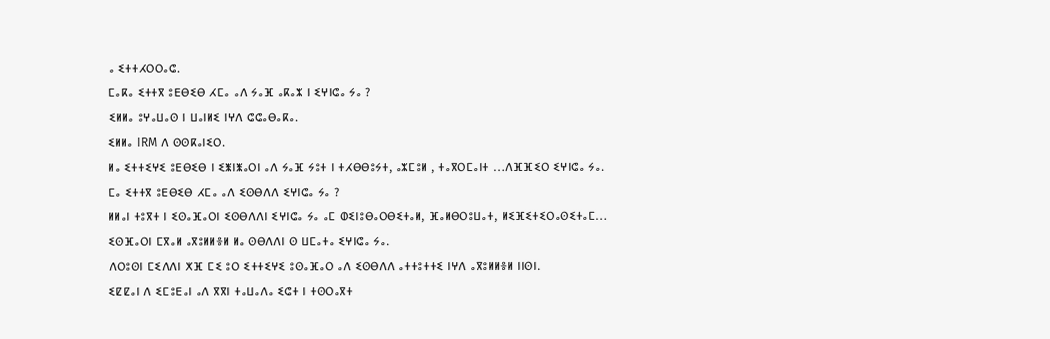ⴰ ⵉⵜⵜⵃⵔⵔⴰⵛ.
ⵎⴰⴽⴰ ⵉⵜⵜⴳ ⵓⴹⴱⵉⴱ ⵃⵎⴰ ⴰⴷ ⵢⴰⴼ ⴰⴽⴰⵣ ⵏ ⵉⵖⵏⵛⴰ ⵢⴰ ?
ⵉⵍⵍⴰ ⵓⵖⴰⵡⴰⵙ ⵏ ⵡⴰⵏⵍⵉ ⵏⵖⴷ ⵛⵛⴰⴱⴰⴽⴰ.
ⵉⵍⵍⴰ IRM ⴷ ⵙⵙⴽⴰⵏⵉⵔ.
ⵍⴰ ⵉⵜⵜⵉⵖⵉ ⵓⴹⴱⵉⴱ ⵏ ⵉⵥⵏⵥⴰⵔⵏ ⴰⴷ ⵢⴰⴼ ⵢⵓⵜ ⵏ ⵜⵃⴱⴱⵓⵢⵜ, ⴰⵣⵎⵓⵍ , ⵜⴰⴳⵔⵎⴰⵏⵜ …ⴷⴼⴼⵉⵔ ⵉⵖⵏⵛⴰ ⵢⴰ.
ⵎⴰ ⵉⵜⵜⴳ ⵓⴹⴱⵉⴱ ⵃⵎⴰ ⴰⴷ ⵉⵙⴱⴷⴷ ⵉⵖⵏⵛⴰ ⵢⴰ ?
ⵍⵍⴰⵏ ⵜⵓⴳⵜ ⵏ ⵉⵙⴰⴼⴰⵔⵏ ⵉⵙⴱⴷⴷⵏ ⵉⵖⵏⵛⴰ ⵢⴰ ⴰⵎ ⵀⵉⵏⵓⴱⴰⵔⴱⵉⵜⴰⵍ, ⴼⴰⵍⴱⵔⵓⵡⴰⵜ, ⵍⵉⴼⵉⵜⵉⵔⴰⵙⵉⵜⴰⵎ…
ⵉⵙⴼⴰⵔⵏ ⵎⴳⴰⵍ ⴰⴳⵓⵍⵍⴻⵍ ⵍⴰ ⵙⴱⴷⴷⵏ ⵙ ⵡⵎⴰⵜⴰ ⵉⵖⵏⵛⴰ ⵢⴰ.
ⴷⵔⵓⵙⵏ ⵎⵉⴷⴷⵏ ⵅⴼ ⵎⵉ ⵓⵔ ⵉⵜⵜⵉⵖⵉ ⵓⵙⴰⴼⴰⵔ ⴰⴷ ⵉⵙⴱⴷⴷ ⴰⵜⵜⵓⵜⵜⵉ ⵏⵖⴷ ⴰⴳⵓⵍⵍⴻⵍ ⵏⵏⵙⵏ.
ⵉⵇⵇⴰⵏ ⴷ ⵉⵎⵓⴹⴰⵏ ⴰⴷ ⴳⴳⵏ ⵜⴰⵡⴰⴷⴰ ⵉⵛⵜ ⵏ ⵜⵙⵔⴰⴳⵜ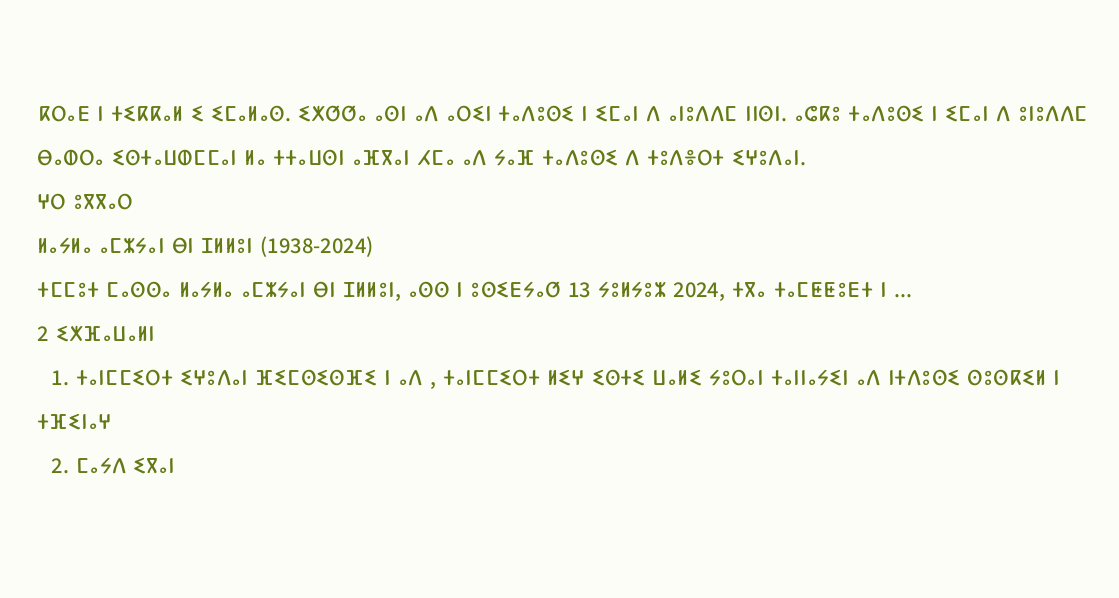ⴽⵔⴰⴹ ⵏ ⵜⵉⴽⴽⴰⵍ ⵉ ⵉⵎⴰⵍⴰⵙ. ⵉⵅⵚⵚⴰ ⴰⵙⵏ ⴰⴷ ⴰⵔⵉⵏ ⵜⴰⴷⵓⵙⵉ ⵏ ⵉⵎⴰⵏ ⴷ ⴰⵏⵓⴷⴷⵎ ⵏⵏⵙⵏ. ⴰⵛⴽⵓ ⵜⴰⴷⵓⵙⵉ ⵏ ⵉⵎⴰⵏ ⴷ ⵓⵏⵓⴷⴷⵎ ⴱⴰⵀⵔⴰ ⵉⵙⵜⴰⵡⵀⵎⵎⴰⵏ ⵍⴰ ⵜⵜⴰⵡⵙⵏ ⴰⴼⴳⴰⵏ ⵃⵎⴰ ⴰⴷ ⵢⴰⴼ ⵜⴰⴷⵓⵙⵉ ⴷ ⵜⵓⴷⴻⵔⵜ ⵉⵖⵓⴷⴰⵏ.
ⵖⵔ ⵓⴳⴳⴰⵔ
ⵍⴰⵢⵍⴰ ⴰⵎⵣⵢⴰⵏ ⴱⵏ ⵊⵍⵍⵓⵏ (1938-2024)
ⵜⵎⵎⵓⵜ ⵎⴰⵙⵙⴰ ⵍⴰⵢⵍⴰ ⴰⵎⵣⵢⴰⵏ ⴱⵏ ⵊⵍⵍⵓⵏ, ⴰⵙⵙ ⵏ ⵓⵙⵉⴹⵢⴰⵚ 13 ⵢⵓⵍⵢⵓⵣ 2024, ⵜⴳⴰ ⵜⴰⵎⵟⵟⵓⴹⵜ ⵏ ...
2 ⵉⵅⴼⴰⵡⴰⵍⵏ
  1. ⵜⴰⵏⵎⵎⵉⵔⵜ ⵉⵖⵓⴷⴰⵏ ⴼⵉⵎⵙⵉⵙⴼⵉ ⵏ ⴰⴷ , ⵜⴰⵏⵎⵎⵉⵔⵜ ⵍⵉⵖ ⵉⵙⵜⵉ ⵡⴰⵍⵉ ⵢⵓⵔⴰⵏ ⵜⴰⵏⵏⴰⵢⵉⵏ ⴰⴷ ⵏⵜⴷⵓⵙⵉ ⵙⵓⵙⴽⵉⵍ ⵏ ⵜⴼⵉⵏⴰⵖ
  2. ⵎⴰⵢⴷ ⵉⴳⴰⵏ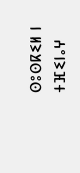ⵙⵓⵙⴽⵉⵍ ⵏ ⵜⴼⵉⵏⴰⵖ